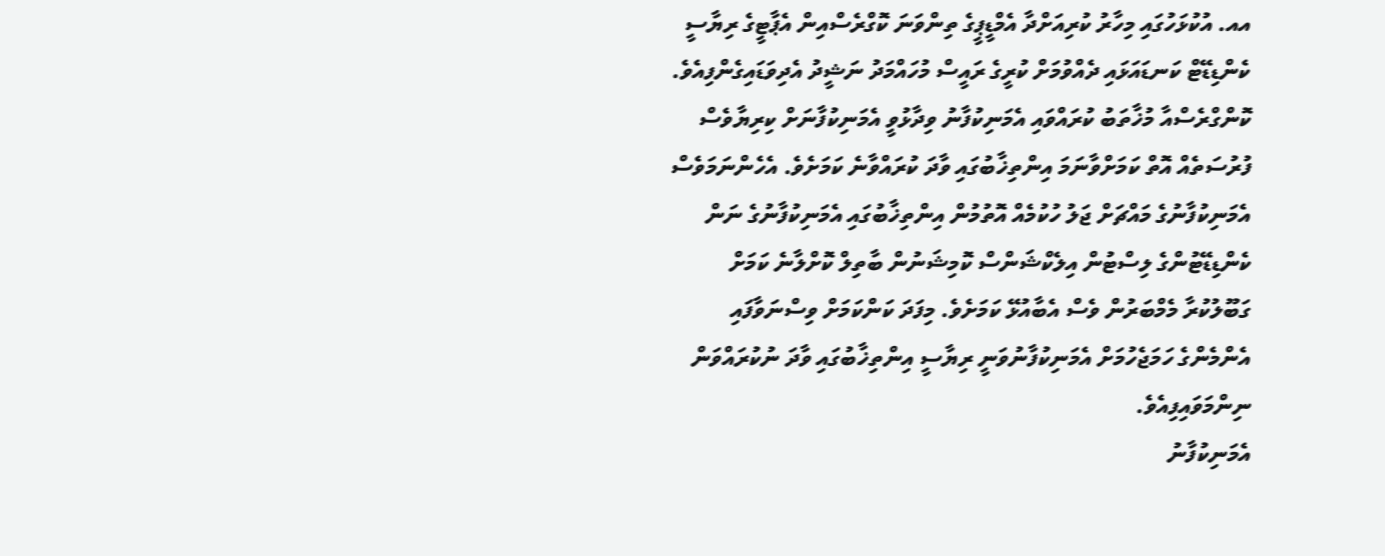އއ. އުކުޅަހުގައި މިހާރު ކުރިއަށްދާ އެމްޑީޕީގެ ތިންވަނަ ކޮގްރެސްއިން އެޕާޓީގެ ރިޔާސީ ކެންޑިޑޭޓް ކަނޑައަޅައި ދެއްވުމަށް ކުރީގެ ރައީސް މުހައްމަދު ނަޝީދު އެދިވަޑައިގެންފިއެވެ.
ކޮންގްރެސްއާ މުޚާތަބު ކުރައްވައި އެމަނިކުފާނު ވިދާޅުވީ އެމަނިކުފާނަށް ކިރިޔާވެސް ފުރުސަތެއް އޮތް ކަމަށްވާނަމަ އިންތިޚާބުގައި ވާދަ ކުރައްވާނެ ކަމަށެވެ. އެހެންނަމަވެސް އެމަނިކުފާނުގެ މައްޗަށް ޖަލު ހުކުމެއް އޮތުމުން އިންތިޚާބުގައި އެމަނިކުފާނުގެ ނަން ކެންޑިޑޭޓުންގެ ލިސްޓުން އިލެކްޝަންސް ކޮމިޝަނުން ބާތިލް ކޮށްލާނެ ކަމަށް ގަބޫލުކުރާ މެމްބަރުން ވެސް އެބާއުޅޭ ކަމަށެވެ. މިފަދަ ކަންކަމަށް ވިސްނަވާފައި އެންމެންގެ ހަމަޖެހުމަށް އެމަނިކުފާނުވަނީ ރިޔާސީ އިންތިޚާބުގައި ވާދަ ނުކުރައްވަން ނިންމަވައިފިއެވެ.
އެމަނިކުފާނު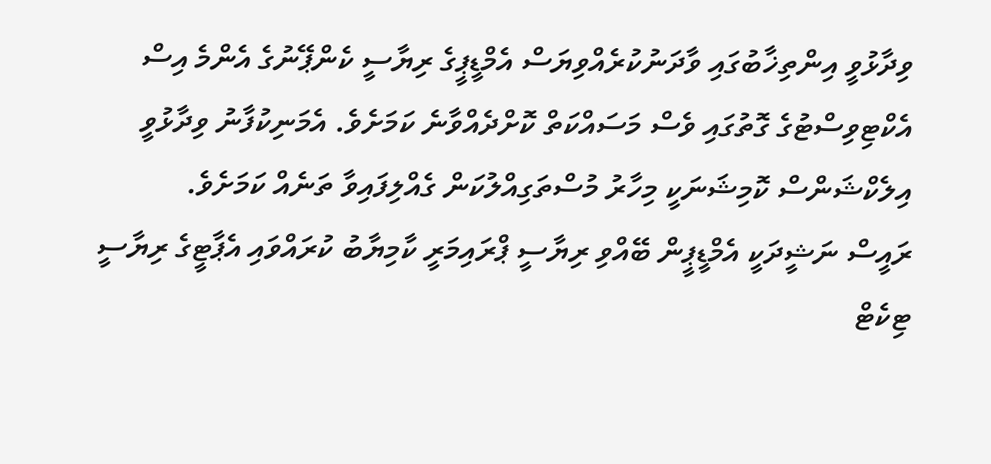ވިދާޅުވީ އިންތިޚާބުގައި ވާދަނުކުރެއްވިޔަސް އެމްޑީޕީގެ ރިޔާސީ ކެންޕޭނުގެ އެންމެ އިސް އެކްޓިވިސްޓުގެ ގޮތުގައި ވެސް މަސައްކަތް ކޮށްދެއްވާނެ ކަމަށެވެ. އެމަނިކުފާނު ވިދާޅުވީ އިލެކްޝަންސް ކޮމިޝަނަކީ މިހާރު މުސްތަގިއްލުކަން ގެއްލިފައިވާ ތަނެއް ކަމަށެވެ.
ރައީސް ނަޝީދަކީ އެމްޑީޕީން ބޭއްވި ރިޔާސީ ޕްރައިމަރީ ކާމިޔާބު ކުރައްވައި އެޕާޓީގެ ރިޔާސީ ޓިކެޓް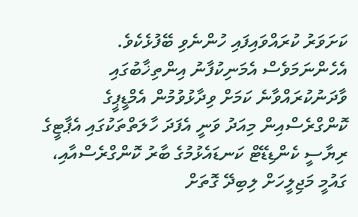ކަށަވަރު ކުރައްވައިފައި ހުންނެވި ބޭފުޅެކެވެ. އެހެންނަމަވެސް އެމަނިކުފާނު އިންތިޚާބުގައި ވާދަނުކުރައްވާނެ ކަމަށް ވިދާޅުވުމުން އެމްޑީޕީގެ ކޮންގްރެސްއިން މިއަދު ވަނީ އެފަދަ ހާލަތްތަކުގައި އެޕާޓީގެ ރިޔާސީ ކެންޑިޑޭޓް ކަނޑައެޅުމުގެ ބާރު ކޮންގްރެސްއާއި، ގައުމީ މަޖިލީހަށް ލިބިދޭ ގޮތަށް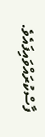ފާސްކުރައްވައިފައެވެ.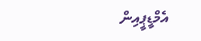އެމްޑީޕީއިން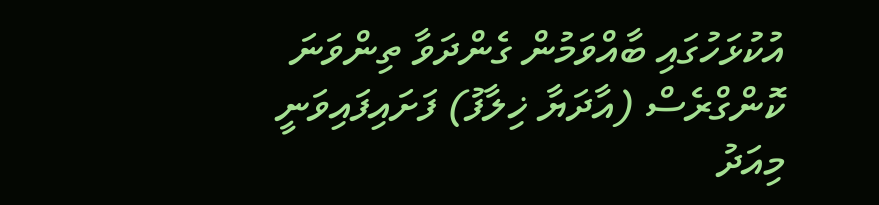އުކުޅަހުގައި ބާއްވަމުން ގެންދަވާ ތިންވަނަ ކޮންގްރެސް (އާދަޔާ ޚިލާފު) ފަށައިފައިވަނީ މިއަދު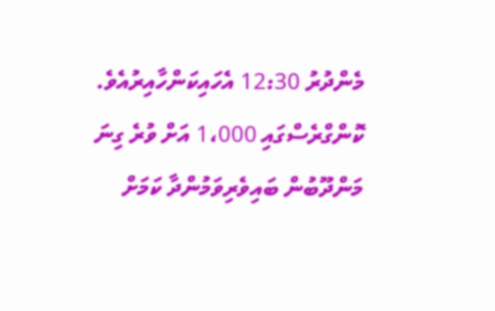މެންދުރު 12:30 އެހައިކަންހާއިރުއެވެ. ކޮންގްރެސްގައި 1،000 އަށް ވުރެ ގިނަ މަންދޫބުން ބައިވެރިވަމުންދާ ކަމަށް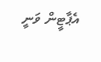އެޕާޓީން ވަނީ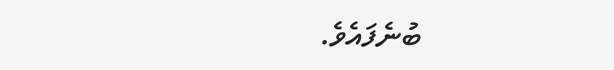ބުނެފައެވެ.